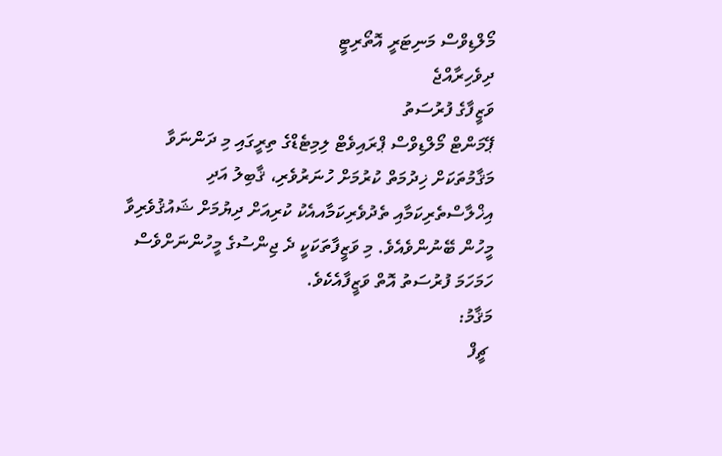މޯލްޑިވްސް މަނިޓަރީ އޮތޯރިޓީ
ދިވެހިރާއްޖެ
ވަޒީފާގެ ފުރުސަތު
ޕޭމަންޓް މޯލްޑިވްސް ޕްރައިވެޓް ލިމިޓެޑްގެ ތިރީގައި މި ދަންނަވާ މަޤާމުތަކަށް ޚިދުމަތް ކުރުމަށް ހުނަރުވެރި، ޤާބިލު އަދި އިޚްލާސްތެރިކަމާއި ތެދުވެރިކަމާއއެކު ކުރިއަށް ދިޔުމަށް ޝައުޤުވެރިވާ މީހުން ބޭނުންވެއެވެ. މި ވަޒީފާތަކަކީ ދެ ޖިންސުގެ މީހުންނަށްވެސް ހަމަހަމަ ފުރުސަތު އޮތް ވަޒީފާއެކެވެ.
މަޤާމު:
 ޗީފް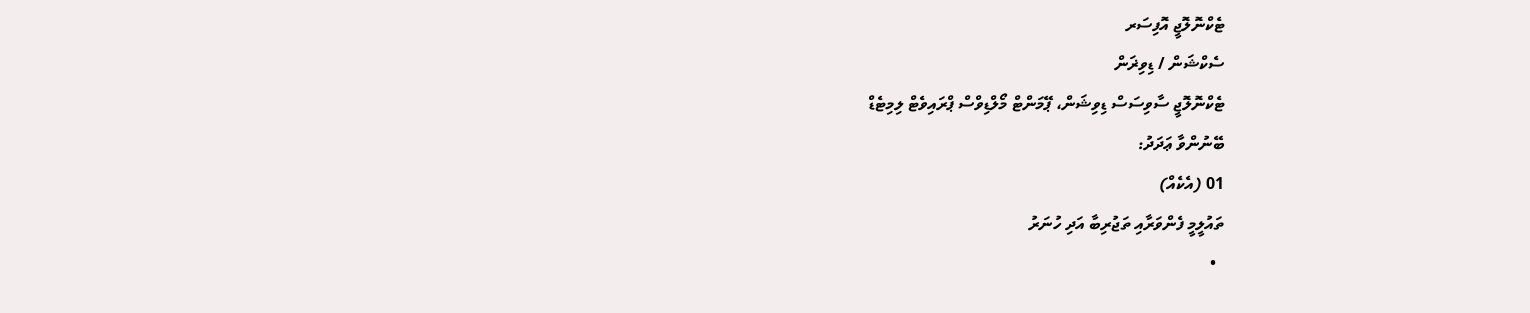ޓެކްނޮލޮޖީ އޮފިސަރ
ސެކްޝަން / ޑިވިޜަން
ޓެކްނޮލޮޖީ ސާވިސަސް ޑިވިޝަން، ޕޭމަންޓް މޯލްޑިވްސް ޕްރައިވެޓް ލިމިޓެޑް
ބޭނުންވާ ޢަދަދު:
01 (އެކެއް)
ތައުލީމީ ފެންވަރާއި ތަޖުރިބާ އަދި ހުނަރު
  •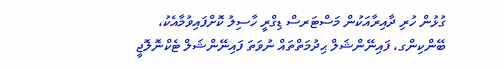ގުޅުން ހުރި ދާއިރާއަކުން މަސްޓަރސް ޑިގްރީ ހާސިލު ކޮށްފައިވުމާއެކު، ބޭންކިންގ، ފައިނޭންޝަލް ޙިދުމަތްތައް ނުވަތަ ފައިނޭންޝަލް ޓެކްނޮލޮޖީ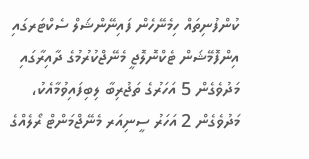ކުންފުނިތައް ހިމެނޭހެން ފައިނޭންޝަލް ސެކްޓަރގައި އިންފޮމޭޝަން ޓެކްނޮލޮޖީ މެނޭޖްކުރުމުގެ ދާއިރާގައި މަދުވެގެން 5 އަހަރުގެ ތަޖުރިބާ ލިބިފައިވުމާއެކު، މަދުވެގެން 2 އަހަރު ސީނިއަރ މެނޭޖްމަންޓް ރޯލެއްގެ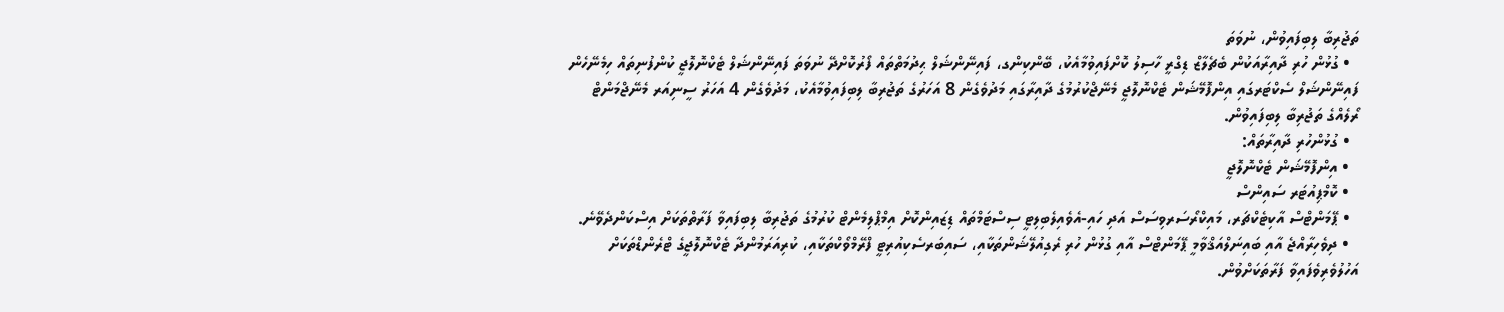ތަޖުރިބާ ލިބިފައިވުން، ނުވަތަ
  • ގުޅުން ހުރި ދާއިރާއަކުން ބެޗެލާޒް ޑިގްރީ ހާސިލު ކޮށްފައިވުމާއެކު، ބޭންކިންގ، ފައިނޭންޝަލް ޙިދުމަތްތައް ފޯރުކޮށްދޭ ނުވަތަ ފައިނޭންޝަލް ޓެކްނޮލޮޖީ ކުންފުނިތައް ހިމެނޭހެން ފައިނޭންޝަލް ސެކްޓަރގައި އިންފޮމޭޝަން ޓެކްނޮލޮޖީ މެނޭޖްކުރުމުގެ ދާއިރާގައި މަދުވެގެން 8 އަހަރުގެ ތަޖުރިބާ ލިބިފައިވުމާއެކު، މަދުވެގެން 4 އަހަރު ސީނިއަރ މެނޭޖްމަންޓް ރޯލެއްގެ ތަޖުރިބާ ލިބިފައިވުން.
  • ގުޅުންހުރި ދާއިރާތައް:
  • އިންފޮމޭޝަން ޓެކްނޮލޮޖީ
  • ކޮމްޕިއުޓަރ ސައިންސް
  • ޕޭމަންޓްސް އާކިޓެކްޗަރ، މައިކްރޯސަރވިސަސް އަދި ހައި-އެވެއިލެބިލިޓީ ސިސްޓަމްތައް ޑިޒައިންކޮށް އިމްޕްލިމެންޓް ކުރުމުގެ ތަޖުރިބާ ލިބިފައިވާ ފަރާތްތަކަށް އިސްކަންދެވޭނެ.
  • ދިވެހިރާއްޖެ އާއި ބައިނަލްއަޤްވާމީ ޕޭމަންޓްސް އާއި ގުޅުން ހުރި ރެގިއުލޭޝަންތަކާއި، ސައިބަރސެކިއުރިޓީ ފްރޭމްވޯކްތަކާއި، ކުރިއަރަމުންދާ ޓެކްނޮލޮޖީގެ ޓްރެންޑްތަކަށް އަހުލުވެރިވެފައިވާ ފަރާތަކަށްވުން.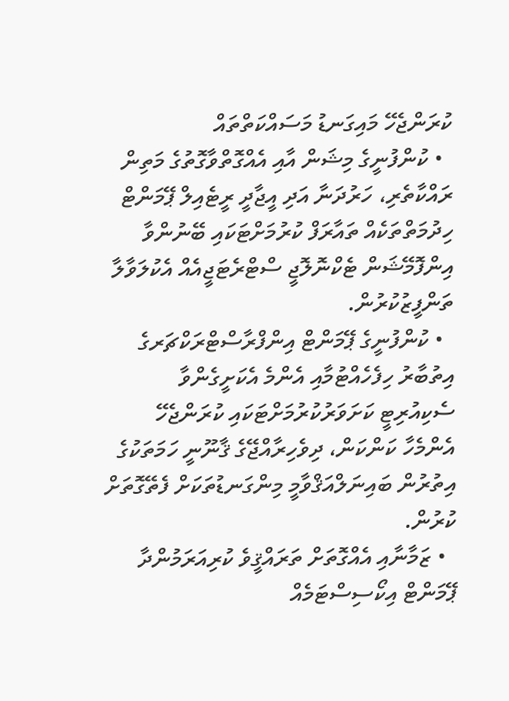ކުރަންޖެހޭ މައިގަނޑު މަސައްކަތްތައް
  • ކުންފުނީގެ މިޝަން އާއި އެއްގޮތްވާގޮތުގެ މަތިން ރައްކާތެރި، ހަރުދަނާ އަދި އީޖާދީ ރީޓެއިލް ޕޭމަންޓް ހިދުމަތްތަކެއް ތައާރަފް ކުރުމަށްޓަކައި ބޭނުންވާ އިންފޮމޭޝަން ޓެކްނޮލޮޖީ ސްޓްރެޓަޖީއެއް އެކުލަވާލާ ތަންފީޒުކުރުން.
  • ކުންފުނީގެ ޕޭމަންޓް އިންފްރާސްޓްރަކްޗަރގެ އިތުބާރު ހިފެހެއްޓުމާއި އެންމެ އެކަށީގެންވާ ސެކިއުރިޓީ ކަށަވަރުކުރުމަށްޓަކައި ކުރަންޖެހޭ އެންމެހާ ކަންކަން، ދިވެހިރާއްޖޭގެ ޤާނޫނީ ހަމަތަކުގެ އިތުރުން ބައިނަލްއަޤްވާމީ މިންގަނޑުތަކަށް ފެތޭގޮތަށް ކުރުން.
  • ޒަމާނާއި އެއްގޮތަށް ތަރައްޤީވެ ކުރިއަރަމުންދާ ޕޭމަންޓް އިކޯސިސްޓަމެއް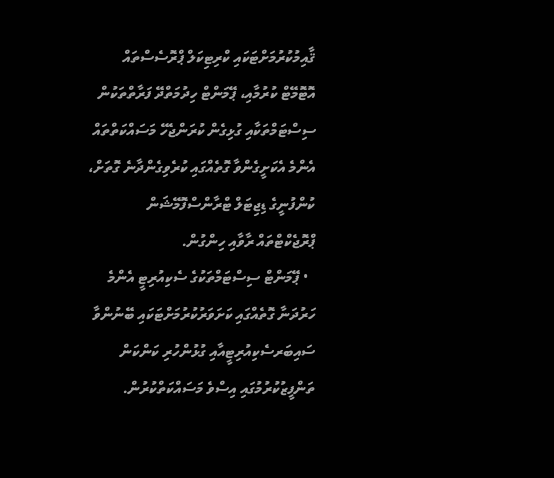ޤާއިމުކުރުމަށްޓަކައި ކްރިޓިކަލް ޕްރޮސެސްތައް އޮޓޮމޭޓް ކުރުމާއި، ޕޭމަންޓް ހިދުމަތްދޭ ފަރާތްތަކުން ސިސްޓަމްތަކާއި ގުޅިގެން ކުރަންޖެހޭ މަސައްކަތްތައް އެންމެ އެކަށީގެންވާ ގޮތެއްގައި ކުރެވިގެންދާނެ ގޮތަށް، ކުންފުނީގެ ޑިޖިޓަލް ޓްރާންސްފޮމޭޝަން ޕްރޮޖެކްޓްތައް ރާވާއި ހިންގުން.
  • ޕޭމަންޓް ސިސްޓަމްތަކުގެ ސެކިއުރިޓީ އެންމެ ހަރުދަނާ ގޮތެއްގައި ކަށަވަރުކުރުމަށްޓަކައި ބޭނުންވާ ސައިބަރސެކިއުރިޓީއާއި ގުޅުންހުރި ކަންކަން ތަންފީޒުކުރުމުގައި އިސްވެ މަސައްކަތްކުރުން.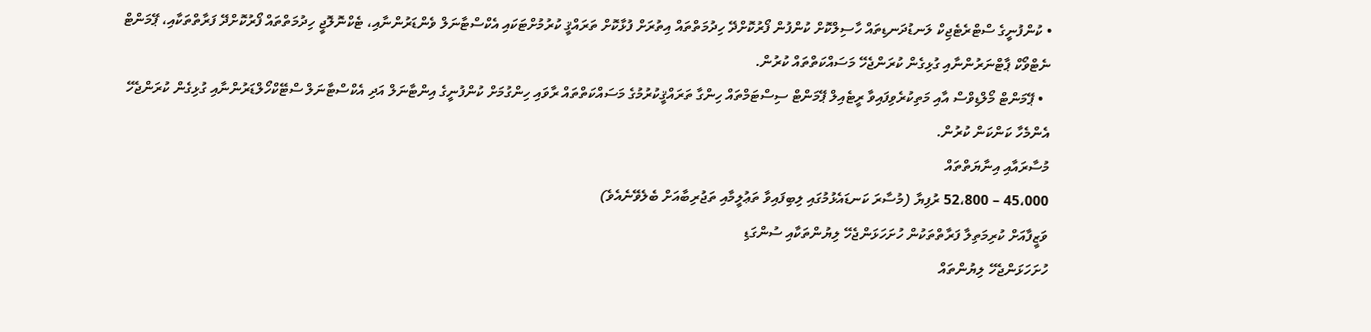• ކުންފުނީގެ ސްޓްރެޓެޖިކް ލަނޑުދަނޑިތައް ހާސިލްކޮށް ކުންފުން ފޯރުކޮށްދޭ ހިދުމަތްތައް އިތުރަށް ފުޅާކޮށް ތަރައްޤީ ކުރުމުށްޓަކައި އެކްސްޓާނަލް ވެންޑަރުންނާއި، ޓެކްނޮލޮޖީ ހިދުމަތްތައް ފޯރުކޮށްދޭ ފަރާތްތަކާއި، ޕޭމަންޓް ނެޓްވޯކް ޕާޓްނަރުންނާއި ގުޅިގެން ކުރަންޖެހޭ މަސައްކަތްތައް ކުރުން.
  • ޕޭމަންޓް މޯލްޑިވްސް އާއި މަތިކުރެވިފައިވާ ރީޓެއިލް ޕޭމަންޓް ސިސްޓަމްތައް ހިންގާ ތަރައްޤީކުރުމުގެ މަސައްކަތްތައް ރާވައި ހިންގުމަށް ކުންފުނީގެ އިންޓާނަލް އަދި އެކްސްޓާނަލް ސްޓޭކްހޯލްޑަރުންނާއި ގުޅިގެން ކުރަންޖެހޭ އެންމެހާ ކަންކަން ކުރުން.
މުސާރައާއި އިނާޔަތްތައް
45،000 – 52،800 ރުފިޔާ (މުސާރަ ކަނޑައެޅުމުގައި ލިބިފައިވާ ތަޢުލީމާއި ތަޖުރިބާއަށް ބެލެވޭނެއެވެ)
ވަޒީފާއަށް ކުރިމަތިލާ ފަރާތްތަކުން ހުށަހަޅަންޖެހޭ ލިޔުންތަކާއި ސުންގަޑި
ހުށަހަޅަންޖެހޭ ލިޔުންތައް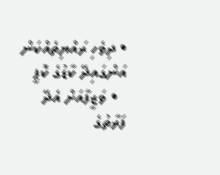• ދިވެހި ރައްޔިތެއްކަން އަންގައިދޭ ކާޑުގެ ކޮޕީ
  • ވަޒީފާއަށް އެދޭ ފަރާތުގެ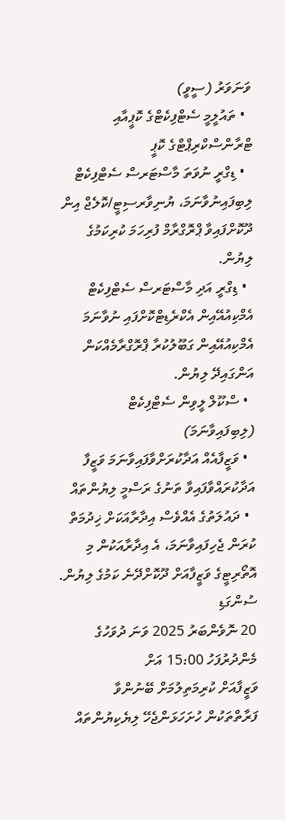ވަނަވަރު (ސީވީ)
  • ތައުލީމީ ސެޓްފިކެޓްގެ ކޮޕީއާއި ޓްރާންސްކްރިޕްޓްގެ ކޮޕީ
  • ޑިގްރީ ނުވަތަ މާސްޓަރސް ސެޓްފިކެޓް ލިބިފައިނުވާނަމަ، ޔުނިވާރސިޓީ/ކޮލެޖް އިން ދޫކޮށްފައިވާ ޕްރޮގްރާމް ފުރިހަމަ ކުރިކަމުގެ ލިޔުން.
  • ޑިގްރީ އަދި މާސްޓަރސް ސެޓްފިކެޓް އެމްކިއުއޭއިން އެކްރެޑިޓްކޮށްފައި ނުވާނަމަ އެމްކިއުއޭއިން ގަބޫލުކުރާ ޕްރޮގްރާމެއްކަން އަންގައިދޭ ލިޔުން.
  • ސްކޫލް ލީވިން ސެޓްފިކެޓް (ލިބިފައިވާނަމަ)
  • ވަޒީފާއެއް އަދާކުރަށްވާފައިވާނަމަ ވަޒީފާ އަދާކުރައްވާފައިވާ ތަނުގެ ރަސްމީ ލިޔުންތައް
  • ދައުލަތުގެ އެއްވެސް އިދާރާއަކަށް ޚިދުމަތް ކުރަން ޖެހިފައިވާނަމަ، އެ އިދާރާއަކުން މި އޮތޯރިޓީގެ ވަޒީފާއަށް ދޫކޮށްދޭނެ ކަމުގެ ލިޔުން.
ސުންގަޑި
20 ނޮވެންބަރު 2025 ވަނަ ދުވަހުގެ މެންދުރުފަހު 15:00 އަށް
ވަޒީފާއަށް ކުރިމަތިލުމަށް ބޭނުންވާ ފަރާތްތަކުން ހުށަހަޅަންޖެހޭ ލިޔެކިޔުންތައް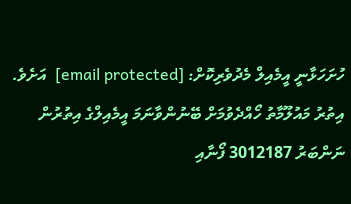ހުށަހަޅާނީ އީމެއިލް މެދުވެރިކޮށް: [email protected]  އަށެވެ. އިތުރު މައުލޫމާތު ހޯއްދެވުމަށް ބޭނުންވާނަމަ އީމެއިލްގެ އިތުރުން ނަންބަރު 3012187 ފޯނާއި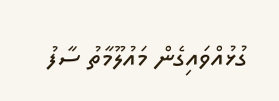ގުޅުއްވައިގެން މައުލޫމާތު ސާފު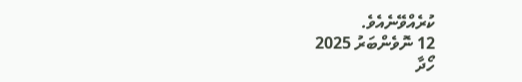ކުރެއްވޭނެއެވެ.
12 ނޮވެންބަރު 2025
ހޯދާ